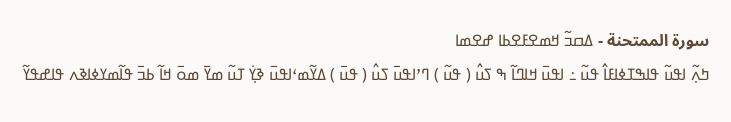سورة الممتحنة - ߡߛߏ߬ ߞߘߐߓߐߕߊ ߝߐߘߊ
ߤߍ߲߬ ߊߟߎ߬ ߟߊߒߠߦߊߓߊ߮ ߟߎ߬ ߸ ߊߟߎ߫ ߞߊߣߊ߬ ߒ ߖߎ߮ ( ߟߎ߬ ) ߣߴߊߟߎ߫ ߖߎ߮ ( ߟߎ߫ ) ߡߌ߬ߘߵߊߟߎ߫ ߢߌ߲߭ ߠߎ߬ ߘߌ߫ ߘߋ߫ ߞߊ߬ ߕߏ߫ ߟߊ߬ߘߌߦߊߢߍ ߟߊߝߟߌ߬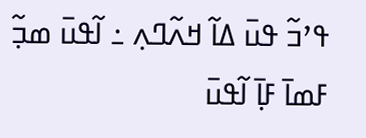ߟߴߏ߬ ߟߎ߫ ߡߊ߬ ߞߍ߬ߣߍ߲ ߸ ߊ߬ߟߎ߫ ߘߏ߲߬ ߓߘߊ߫ ߓߊ߲߫ ߊ߬ߟߎ߫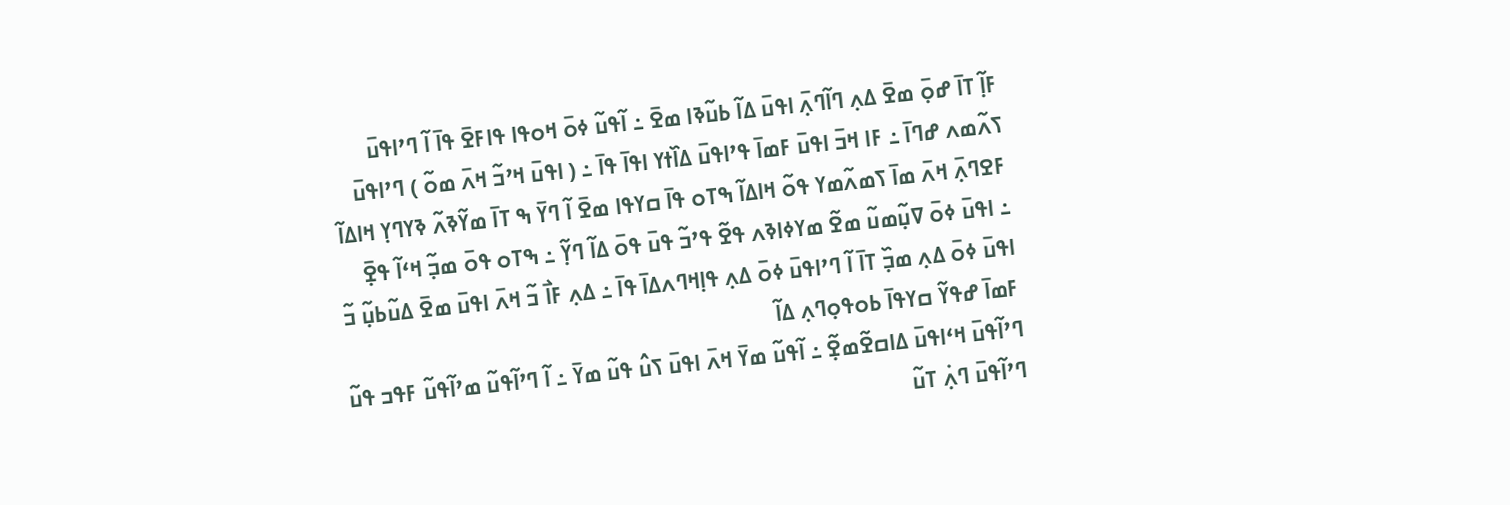ߓߊ߲߬ ߠߊ߫ ߝߋ߲߫ ߘߐ߫ ߡߍ߲ ߣߊ߬ߣߍ߲߫ ߊߟߎ߫ ߡߊ߬ ߕߎ߬ߢߊ ߘߐ߫ ߸ ߊ߬ߟߎ߬ ߦߋ߫ ߞߋߟߊ ߟߊߓߐ߫ ߟߊ߫ ߊ߬ ߣߴߊߟߎ߫ ߖߍ߬ߘߍ ߝߣߊ߫ ߸ ߓߊ ߞߏ߫ ߊߟߎ߫ ߓߘߊ߫ ߟߴߊߟߎ߫ ߡߊ߰ߙߌ ߊߟߊ߫ ߟߊ߫ ߸ ( ߊߟߎ߫ ߞߴߏ߬ ߞߍ߫ ߘߋ߬ ) ߣߴߊߟߎ߫ ߓߐߣߍ߲߫ ߞߍ߫ ߘߊ߫ ߖߘߍ߬ߘߌ ߟߋ߬ ߞߊߡߊ߬ ߒߠߋ ߟߊ߫ ߛߌߟߊ ߘߐ߫ ߊ߬ ߣߌ߫ ߒ ߠߊ߫ ߘߌ߬ߢߍ߬ ߢߌߣߌ߲ ߞߊߡߊ߬ ߸ ߊߟߎ߫ ߦߋ߫ ߜߎ߲߬ߘߎ߬ ߘߐ߬ ߘߌߦߊߢߍ ߟߐ߬ ߟߴߏ߬ ߟߎ߫ ߟߋ߫ ߡߊ߬ ߣߌ߲߬ ߸ ߒߠߋ ߟߋ߫ ߘߏ߲߬ ߞߵߊ߬ ߟߐ߲߫ ߊߟߎ߫ ߦߋ߫ ߡߍ߲ ߘߏ߲߰ ߠߊ߫ ߊ߬ ߣߴߊߟߎ߫ ߦߋ߫ ߡߍ߲ ߟߊ߲ߞߣߍߡߊ߫ ߟߊ߫ ߸ ߡߍ߲ ߓߊ߯ ߏ߬ ߞߍ߫ ߊߟߎ߫ ߘߐ߫ ߡߎ߬ߕߎ߲߬ ߏ߬ ߓߘߊ߫ ߝߟߌ߬ ߛߌߟߊ߫ ߕߋߟߋ߲ߣߍ߲ ߡߊ߬
ߣߴߊ߬ߟߎ߫ ߞߵߊߟߎ߫ ߡߊߛߐ߬ߘߐ߲߬ ߸ ߊ߬ߟߎ߬ ߘߌ߫ ߞߍ߫ ߊߟߎ߫ ߖߎ߮ ߟߎ߬ ߘߌ߫ ߸ ߊ߬ ߣߴߊ߬ߟߎ߬ ߘߴߊ߬ߟߎ߬ ߓߟߏ ߟߎ߬ ߣߴߊ߬ߟߎ߫ ߣߍ߲߭ ߠߎ߬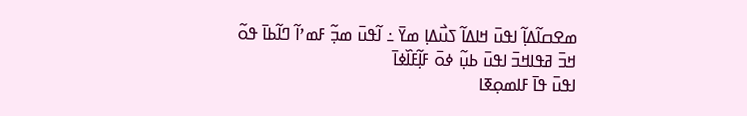ߘߐߛߊ߬ߡߊ߲߬ ߊߟߎ߫ ߞߊߡߊ߬ ߖߎ߯ߡߊ߲ ߘߌ߫ ߸ ߊ߬ߟߎ߫ ߘߏ߲߬ ߓߘߴߊ߬ ߣߊ߬ߕߊ߫ ߟߋ߬ ߞߏ߫ ߥߟߊߞߏ߫ ߊߟߎ߫ ߕߎ߲߬ ߦߋ߫ ߓߊ߲߬ߓߊ߰ߦߊ߫
ߊߟߎ߫ ߟߊ߫ ߓߊߘߋ߲ߧߊ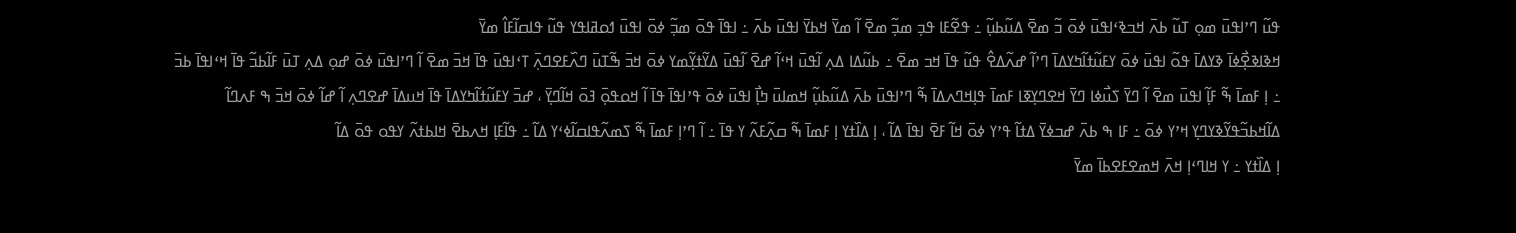ߟߎ߬ ߣߴߊߟߎ߫ ߘߋ߲ ߠߎ߬ ߕߍ߫ ߞߏߢߵߊߟߎ߫ ߦߋ߫ ߏ߬ ߘߐ߫ ߡߎ߬ߕߎ߲߬ ߸ ߟߐ߬ߓߊ ߟߏ߲ ߘߏ߲߬ ߘߐ߫ ߊ߬ ߘߌ߫ ߞߕߌ߫ ߊߟߎ߫ ߕߍ߫ ߸ ߊߟߊ߫ ߟߋ߫ ߘߏ߲߬ ߦߋ߫ ߊߟߎ߫ ߗߋߥߊߟߌ ߟߎ߬ ߟߊߛߊ߬ߓߊ߮ ߘߌ߫
ߞߢߊߢߐ߲߯ߦߊ߫ ߢߌߡߊ߫ ߟߋ߬ ߊߟߎ߫ ߦߋ߫ ߌߓߎ߬ߙߊ߬ߤߌߡߊ߫ ߣߴߊ߬ ߝߍ߬ߡߐ߮ ߟߎ߬ ߟߊ߫ ߞߏ ߘߐ߫ ߸ ߕߎ߬ߡߊ ߡߍ߲ ߊ߬ߟߎ߫ ߞߵߊ߬ ߝߐ߫ ߊ߬ߟߎ߫ ߡߌ߬ߙߌ߲߬ߘߌ ߦߋ߫ ߞߏ߫ ߒ߬ߠߎ߫ ߣߍ߰ߓߐߣߍ߲߫ ߠߵߊߟߎ߫ ߟߊ߫ ߞߏ߫ ߘߐ߫ ߊ߬ ߣߴߊߟߎ߫ ߦߋ߫ ߝߋ߲ ߡߍ߲ ߠߎ߫ ߓߊ߬ߕߏ߬ ߟߊ߫ ߞߵߊߟߊ߫ ߕߏ߫ ߸ ߊ߲ ߓߘߊ߫ ߒ߬ ߓߊ߲߬ ߊߟߎ߫ ߘߐ߫ ߊ߬ ߣߌ߫ ߖߎ߯ߦߊ ߣߌ߫ ߞߐߣߌ߲ߧߊ ߓߘߊ߫ ߟߊ߲ߞߣߍߡߊ߫ ߒ߬ ߣߴߊߟߎ߫ ߕߍ߫ ߡߎ߬ߕߎ߲߬ ߞߘߊߎ߫ ߤߊ߲߯ ߊߟߎ߫ ߦߋ߫ ߟߴߊߟߊ߫ ߟߊ߫ ߊ߬ ߞߋߟߋ߲߫ ߔߋ߫ ߞߊ߬ߣߌ߲߫ ، ߝߏ߫ ߌߓߎ߬ߙߊ߬ߤߌߡߊ߫ ߟߊ߫ ߞߎߡߊ߫ ߝߐߣߍ߲ ߊ߬ ߝߊ߬ ߦߋ߫ ߞߏ߫ ߒ ߓߍߣߊ߬ ߡߊ߬ߞߕߏ߬ߟߌ߬ߢߌߣߌ߲ ߞߴߌ ߦߋ߫ ߸ ߓߊ ߒ ߕߍ߫ ߝߏߦߌ߫ ߡߙߊ߬ ߟߴߌ ߦߋ߫ ߞߊ߬ ߓߐ߫ ߊߟߊ߫ ߡߊ߬ ، ߊ߲ ߡߊ߰ߙߌ ߊ߲ ߓߘߊ߫ ߒ߬ ߛߍ߲߬ߓߍ߬ ߌ ߟߊ߫ ߸ ߊ߬ ߣߴߊ߲ ߓߘߊ߫ ߒ߬ ߖߘߍ߬ߟߊߛߊ߬ߦߵߌ ߡߊ߬ ߸ ߟߊ߬ߓߊ߲ ߞߍߕߐ߫ ߞߊߕߙߍ߬ ߌߟߋ ߟߋ߫ ߡߊ߬
ߊ߲ ߡߊ߰ߙߌ ߸ ߌ ߞߊߣߵߊ߲ ߞߍ߫ ߞߘߐߓߐߕߊ߫ ߘߌ߫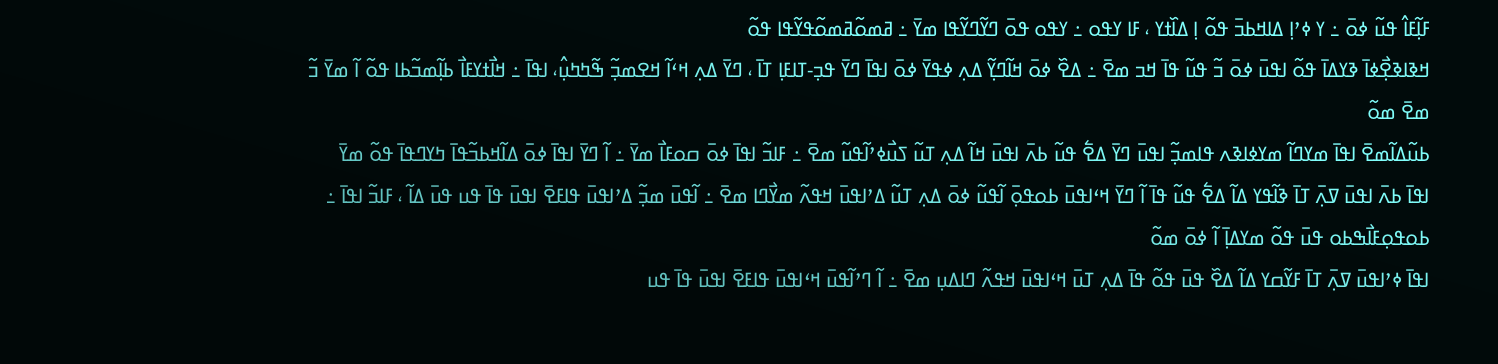ߓߊ߲߬ߓߊ߮ ߟߎ߬ ߦߋ߫ ߸ ߌ ߦߴߊ߲ ߡߊߞߕߏ߫ ߟߋ߬ ߊ߲ ߡߊ߰ߙߌ ، ߓߊ ߌߟߋ ߸ ߌߟߋ ߟߋ߫ ߣߌ߬ߣߌ߬ߟߊ ߘߌ߫ ߸ ߥߘߋ߬ߥߘߋ߬ߟߌ߬ߟߊ ߟߋ߬
ߞߢߊߢߐ߲߯ߦߊ߫ ߢߌߡߊ߫ ߟߋ߬ ߊߟߎ߫ ߦߋ߫ ߏ߬ ߟߎ߬ ߟߊ߫ ߞߏ ߘߐ߫ ߸ ߡߐ߰ ߦߋ߫ ߞߊ߬ߣߌ߲߬ ߡߍ߲ ߦߟߌ߫ ߦߋ߫ ߊߟߊ߫ ߣߌ߫ ߟߏ߲-ߠߊߓߊ߲ ߠߊ߫ ، ߣߌ߫ ߡߍ߲ ߞߵߊ߬ ߞߐߘߏ߲߬ ߒ߬ߤߤߎ߲߮، ߊߟߊ߫ ߸ ߞߊ߯ߙߌߓߊ߯ ߕߊ߲߬ߘߏ߬ߕߊ ߟߋ߬ ߊ߬ ߘߌ߫ ߏ߬ ߘߐ߫ ߘߋ߬
ߕߎ߬ߡߊ߬ߘߐ߫ ߊߟߊ߫ ߘߌߣߊ߬ ߘߌߦߊߢߍ ߟߊߘߏ߲߬ ߊߟߎ߫ ߣߌ߫ ߡߐ߱ ߟߎ߬ ߕߍ߫ ߊߟߎ߫ ߞߊ߬ ߡߍ߲ ߠߎ߬ ߖߎ߯ߦߴߊ߬ߟߎ߬ ߘߐ߫ ߸ ߓߊߏ߬ ߊߟߊ߫ ߦߋ߫ ߛߋߓߊ߯ ߘߌ߫ ߸ ߊ߬ ߣߌ߫ ߊߟߊ߫ ߦߋ߫ ߡߊ߬ߞߕߏ߬ߟߊ߫ ߤߌߣߟߊ߫ ߟߋ߬ ߘߌ߫
ߊߟߊ߫ ߕߍ߫ ߊߟߎ߫ ߜߍ߲߫ ߠߊ߫ ߢߊ߬ߟߌ ߡߊ߬ ߡߐ߱ ߟߎ߬ ߟߊ߫ ߊ߬ ߣߌ߫ ߞߵߊߟߎ߫ ߕߋߟߋ߲߫ ߊ߬ߟߎ߬ ߦߋ߫ ߡߍ߲ ߠߎ߬ ߡߴߊߟߎ߫ ߞߟߍ߬ ߘߌ߯ߣߊ ߘߐ߫ ߸ ߊ߬ߟߎ߫ ߘߏ߲߬ ߡߴߊߟߎ߫ ߟߊߓߐ߫ ߊߟߎ߫ ߟߊ߫ ߟߎ ߟߎ߫ ߡߊ߬ ، ߓߊߏ߬ ߊߟߊ߫ ߸ ߕߋߟߋ߲ߓߊ߯ߒߕߋ ߟߎ߫ ߟߋ߬ ߘߌߡߊ߲߫ ߊ߬ ߦߋ߫ ߘߋ߬
ߊߟߊ߫ ߦߴߊߟߎ߫ ߜߍ߲߫ ߠߊ߫ ߓߌ߬ߛߌ ߡߊ߬ ߡߐ߰ ߟߎ߫ ߟߋ߬ ߟߊ߫ ߡߍ߲ ߠߎ߫ ߞߵߊߟߎ߫ ߞߟߍ߬ ߣߊߡߎ߲ ߘߐ߫ ߸ ߊ߬ ߣߴߊ߬ߟߎ߫ ߞߵߊߟߎ߫ ߟߊߓߐ߫ ߊߟߎ߫ ߟߊ߫ ߟߎ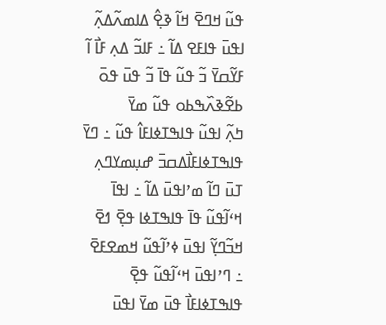ߟߎ߬ ߞߣߐ߫ ߞߊ߬ ߢߐ߲߮ ߡߊߘߍ߬ߡߍ߲߬ ߊߟߎ߫ ߟߊߓߐ ߡߊ߬ ߸ ߓߊߏ߬ ߡߍ߲ ߓߊ߯ ߊ߬ ߓߌ߬ߛߌ߫ ߏ߬ ߟߎ߬ ߟߊ߫ ߏ߬ ߟߎ߫ ߟߋ߫ ߕߐ߬ߢߍ߰ߒߕߋ ߟߎ߬ ߘߌ߫
ߤߍ߲߬ ߊߟߎ߬ ߟߊߒߠߦߊߓߊ߮ ߟߎ߬ ߸ ߣߌ߫ ߟߊߒߠߦߊߓߊ߯ߡߛߏ߫ ߝߎ߲ߘߌߣߍ߲ ߠߎ߫ ߣߊ߬ ߘߴߊߟߎ߫ ߡߊ߬ ߸ ߊߟߊ߫ ߞߵߊ߬ߟߎ߬ ߟߊ߫ ߟߊߒߠߦߊ ߟߐ߲߫ ߗߐ߫ ߞߏ߬ߣߌ߲߬ ߊߟߎ߫ ߦߴߊ߬ߟߎ߬ ߞߘߐߓߐ߫ ߸ ߣߴߊߟߎ߫ ߞߵߊ߬ߟߎ߬ ߟߐ߲߫ ߟߊߒߠߦߊߓߊ߯ ߟߎ߫ ߘߌ߫ ߊߟߎ߫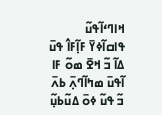ߞߊߣߵߊ߬ߟߎ߬ ߟߊߛߊ߬ߦߌ߫ ߓߊ߲߬ߓߊ߮ ߟߎ߫ ߡߊ߬ ߏ߬ ߞߐ߫ ߘߋ߬ ߓߊ ߊ߬ߟߎ߫ ߘߤߊ߬ߣߍ߲߫ ߕߍ߫ ߏ߬ ߟߎ߬ ߦߋ߫ ߡߎ߬ߕߎ߲߬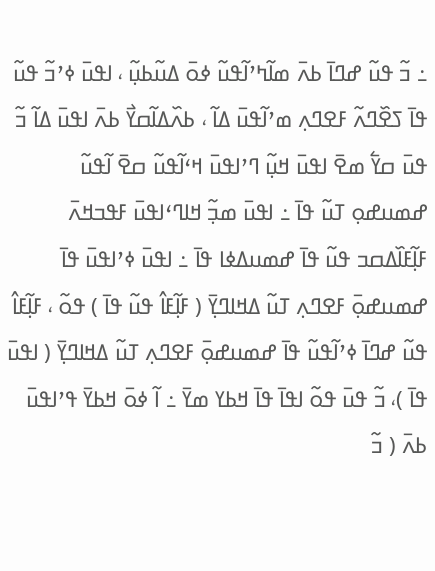߸ ߏ߬ ߟߎ߬ ߝߣߊ߫ ߕߍ߫ ߘߊ߬ߤߴߊ߬ߟߎ߬ ߦߋ߫ ߡߎ߬ߕߎ߲߬ ، ߊߟߎ߫ ߦߴߏ߬ ߟߎ߬ ߟߊ߫ ߖߐ߰ߣߍ߬ ߓߐߣߍ߲ ߘߴߊ߬ߟߎ߫ ߡߊ߬ ، ߕߍ߰ߡߊ߬ߛߌ߯ ߕߍ߫ ߊߟߎ߫ ߡߊ߬ ߏ߬ ߟߎ߫ ߛߌ߱ ߘߐ߫ ߊߟߎ߫ ߞߎ߲߬ ߣߴߊߟߎ߫ ߞߵߊ߬ߟߎ߬ ߛߐ߫ ߊ߬ߟߎ߬ ߝߘߎߝߋ߲ ߠߎ߬ ߟߊ߫ ߸ ߊߟߎ߫ ߘߏ߲߬ ߞߊߣߵߊߟߎ߫ ߓߟߏߞߍ߫ ߓߊ߲߬ߓߊ߰ߡߛߏ ߟߎ߬ ߟߊ߫ ߝߘߎߡߦߊ ߟߊ߫ ߸ ߊߟߎ߫ ߦߴߊߟߎ߫ ߟߊ߫ ߝߘߎߝߋ߲߫ ߓߐߣߍ߲ ߠߎ߬ ߡߞߊߣߌ߲߫ ( ߓߊ߲߬ߓߊ߮ ߟߎ߬ ߟߊ߫ ) ߟߋ߬ ، ߓߊ߲߬ߓߊ߮ ߟߎ߬ ߝߣߊ߫ ߦߴߊ߬ߟߎ߬ ߟߊ߫ ߝߘߎߝߋ߲߫ ߓߐߣߍ߲ ߠߎ߬ ߡߞߊߣߌ߲߫ ( ߊߟߎ߫ ߟߊ߫ )، ߏ߬ ߟߎ߫ ߟߋ߬ ߊߟߊ߫ ߟߊ߫ ߞߕߌ ߘߌ߫ ߸ ߊ߬ ߦߋ߫ ߞߕߌ߫ ߟߴߊߟߎ߫ ߕߍ߫ ( ߏ߬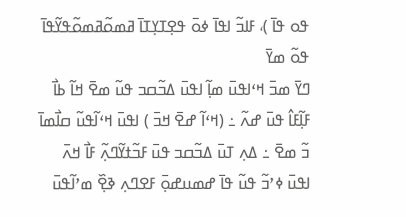ߟߋ ߟߊ߫ )، ߓߊߏ߬ ߊߟߊ߫ ߦߋ߫ ߟߐ߲ߠߌ߲ߠߊ߫ ߥߘߋ߬ߥߘߋ߬ߟߌ߬ߟߊ߫ ߟߋ߬ ߘߌ߫
ߣߌ߫ ߘߏ߫ ߞߵߊߟߎ߫ ߘߊ߲߬ ߊߟߎ߫ ߡߏ߬ߛߏ ߟߎ߬ ߘߐ߫ ߞߊ߬ ߕߊ߯ ߓߊ߲߬ߓߊ߮ ߟߎ߫ ߝߍ߬ ߸ (ߞߵߊ߬ ߝߐ߫ ߞߏ߫ ) ߊߟߎ߫ ߞߵߊ߬ߟߎ߬ ߛߊ߯ߘߊ߫ ߏ߬ ߘߐ߫ ߸ ߡߍ߲ ߠߎ߫ ߡߏ߬ߛߏ ߟߎ߫ ߓߏ߬ߙߌ߬ߣߍ߲߬ ߓߊ߯ ߞߍ߫ ߊߟߎ߫ ߦߴߏ߬ ߟߎ߬ ߟߊ߫ ߝߘߎߝߋ߲߫ ߓߐߣߍ߲ ߢߐ߲߰ ߘߴߊ߬ߟߎ߫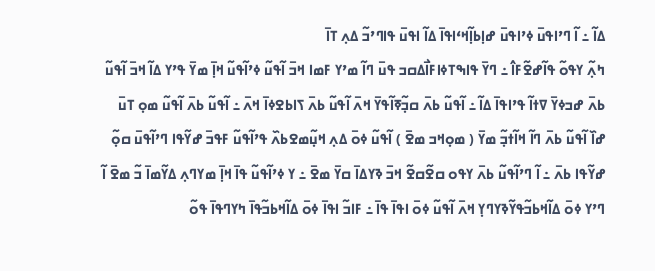ߡߊ߬ ߸ ߊ߬ ߣߴߊߟߎ߫ ߦߴߊߟߎ߫ ߝߊ߲ߕߊ߲߬ߞߵߊߟߊ߫ ߡߊ߬ ߊߟߎ߫ ߟߊߣߴߏ߬ ߡߍ߲ ߠߊ߫
ߤߍ߲߬ ߌߟߋ߬ ߟߊ߬ߝߐ߬ߓߊ߮ ߸ ߣߌ߫ ߟߊߒߠߦߊߓߊ߯ߡߛߏ ߟߎ߫ ߣߊ߬ ߘߴߌ ߓߘߊ ߞߏ߫ ߊ߬ߟߎ߬ ߦߴߊ߬ߟߎ߬ ߞߊ߲߫ ߘߌ߫ ߟߴߌ ߡߊ߬ ߞߏ߫ ߊ߬ߟߎ߬ ߕߍ߫ ߝߏߦߌ߫ ߜߙߊ߬ ߟߴߊߟߊ߫ ߡߊ߬ ߸ ߊ߬ߟߎ߬ ߕߍ߫ ߛߏ߲߬ߧߊ߬ߟߌ߫ ߞߍ߫ ߊ߬ߟߎ߬ ߕߍ߫ ߖߊߕߐߦߊ߫ ߞߍ߫ ߸ ߊ߬ߟߎ߬ ߕߍ߫ ߊ߬ߟߎ߬ ߘߋ߲ ߠߎ߫ ߝߊ߰ ߊ߬ߟߎ߬ ߕߍ߫ ߣߊ߬ ߞߊ߬ߙߏ߲߬ ߘߌ߫ ( ߘߋ߲ߞߏ ߘߐ߫ ) ߊ߬ߟߎ߬ ߦߋ߫ ߡߍ߲ ߞߎ߲߬ߘߐߕߍ߰ ߟߴߊ߬ߟߎ߬ ߓߟߏ߫ ߝߌ߬ߟߊ ߣߴߊ߬ߟߎ߫ ߛߋ߲߬ ߝߌ߬ߟߊ ߕߍ߫ ߸ ߊ߬ ߣߴߊ߬ߟߎ߬ ߕߍ߫ ߌߟߋ ߛߐ߬ߛߐ߬ ߞߏ߫ ߢߌߡߊ߫ ߛߌ߫ ߘߐ߫ ߸ ߌ ߦߴߊ߬ߟߎ߬ ߟߊ߫ ߞߊ߲߫ ߘߌߣߍ߲ ߡߌ߬ߘߊ߫ ߏ߬ ߘߐ߫ ߊ߬ ߣߴߌ ߦߋ߫ ߡߊ߬ߞߕߏ߬ߟߌ߬ߢߌߣߌ߲ ߞߍ߫ ߊ߬ߟߎ߬ ߦߋ߫ ߊߟߊ߫ ߟߊ߫ ߸ ߓߊߏ߬ ߊߟߊ߫ ߦߋ߫ ߡߊ߬ߞߕߏ߬ߟߊ߫ ߤߌߣߟߊ߫ ߟߋ߬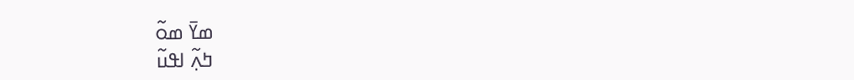ߘߌ߫ ߘߋ߬
ߤߍ߲߬ ߊߟߎ߬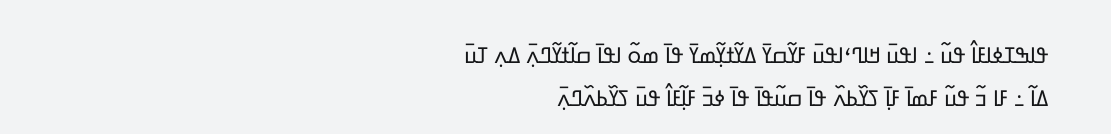ߟߊߒߠߦߊߓߊ߮ ߟߎ߬ ߸ ߊߟߎ߫ ߞߊߣߵߊߟߎ߫ ߓߌ߬ߛߌ߫ ߡߌ߬ߙߌ߲߬ߘߌ߫ ߟߊ߫ ߘߋ߬ ߊߟߊ߫ ߛߊ߬ߙߌ߬ߣߍ߲߫ ߡߍ߲ ߠߎ߫ ߡߊ߬ ߸ ߓߊ ߏ߬ ߟߎ߬ ߓߘߊ߫ ߓߊ߲߫ ߖߌ߰ߕߍ߰ ߟߊ߫ ߛߎ߬ߟߊ߫ ߟߊ߫ ߦߏ߫ ߓߊ߲߬ߓߊ߮ ߟߎ߫ ߖߌ߰ߕߍ߰ߣߍ߲߫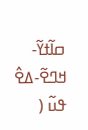ߛߊ߬ߙߌ߬-ߞߣߐ߬-ߡߐ߮ ߟߎ߬ (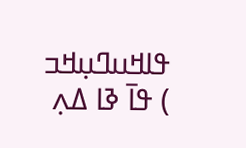ߟߊߞߎߣߎ߲ߞߏ ) ߟߊ߫ ߢߊ ߡߍ߲